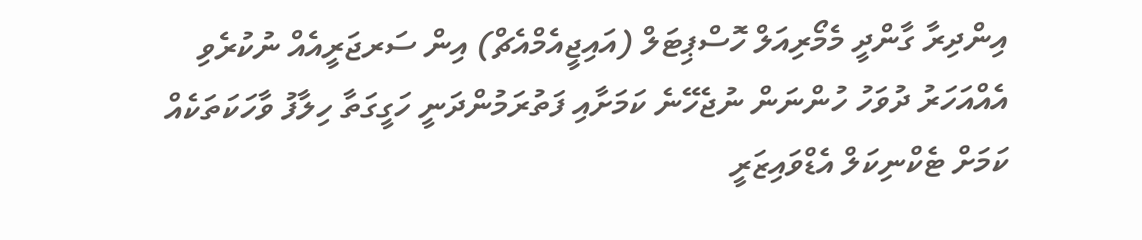އިންދިރާ ގާންދީ މެމޯރިއަލް ހޮސްޕިޓަލް (އައިޖީއެމްއެޗް) އިން ސަރޖަރީއެއް ނުކުރެވި އެއްއަހަރު ދުވަހު ހުންނަން ނުޖެހޭނެ ކަމަށާއި ފަތުރަމުންދަނީ ހަގީގަތާ ހިލާފު ވާހަކަތަކެއް ކަމަށް ޓެކްނިކަލް އެޑްވައިޒަރީ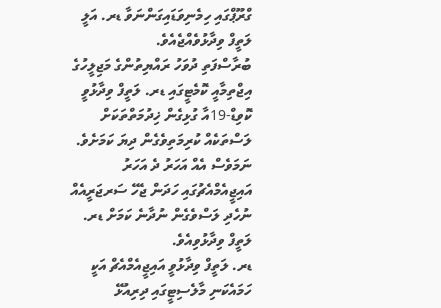ގްރޫޕްގައި ހިމެނިވަޑައިގަންނަވާ ޑރ. އަލީ ލަތީފް ވިދާޅުވެއްޖެއެވެ.
ބުރާސްފަތި ދުވަހު ރައްޔިތުންގެ މަޖިލީހުގެ އިޖްތިމާއީ ކޮމެޓީގައި ޑރ. ލަތީފް ވިދާޅުވީ ކޮވިޑް-19އާ ގުޅިގެން ޚިދުމަތްތަކަށް ލަސްތަކެއް ކުރިމަތިވެގެން ދިޔަ ކަމަށެވެ. ނަމަވެސް އެއް އަހަރު ދެ އަހަރު އައިޖީއެމްއެޗުގައި ހަދަން ޖެހޭ ސަރޖަރީއެއް ނުހެދި ލަސްވެގެން ނުދާނެ ކަމަށް ޑރ. ލަތީފް ވިދާޅުވިއެވެ.
ޑރ. ލަތީފް ވިދާޅުވީ އައިޖީއެމްއެޗް އަކީ ހަމައެކަނި މާލެސިޓީގައި ދިރިއުޅޭ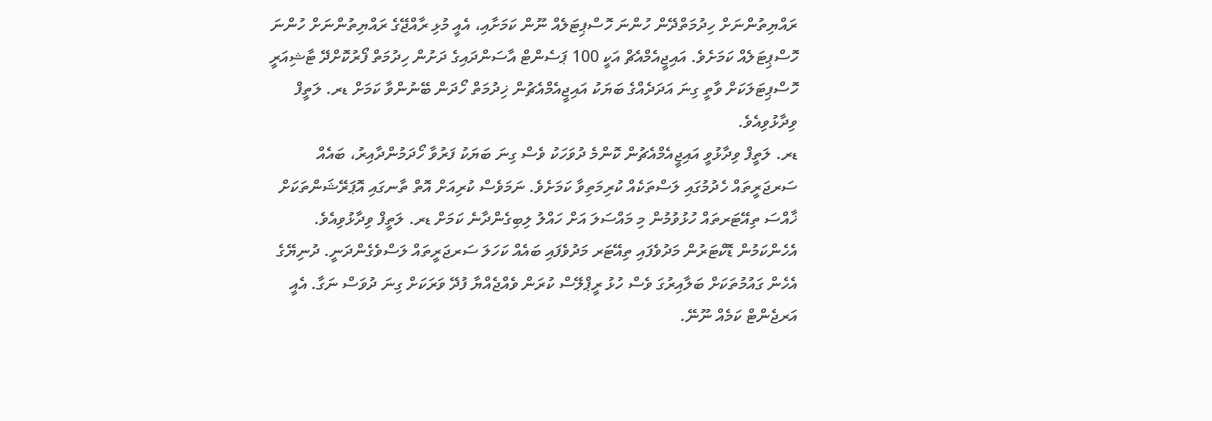ރައްޔިތުންނަށް ހިދުމަތްދޭން ހުންނަ ހޮސްޕިޓަލެއް ނޫން ކަމަށާއި، އެއީ މުޅި ރާއްޖޭގެ ރައްޔިތުންނަށް ހުންނަ ހޮސްޕިޓަލެއް ކަމަށެވެ. އައިޖީއެމްއެޗް އަކީ 100 ޕަސެންޓް އާސަންދައިގެ ދަށުން ހިދުމަތް ފޯރުކޮށްދޭ ޓާޝިއަރީ ހޮސްޕިޓަލަކަށް ވާތީ ގިނަ އަދަދެއްގެ ބަޔަކު އައިޖީއެމްއެޗުން ޚިދުމަތް ހޯދަން ބޭނުންވާ ކަމަށް ޑރ. ލަތީފް ވިދާޅުވިއެވެ.
ޑރ. ލަތީފް ވިދާޅުވީ އައިޖީއެމްއެޗުން ކޮންމެ ދުވަހަކު ވެސް ގިނަ ބަޔަކު ފަރުވާ ހޯދަމުންދާއިރު، ބައެއް ސަރޖަރީތައް ހެދުމުގައި ލަސްތަކެއް ކުރިމަތިވާ ކަމަށެވެ. ނަމަވެސް ކުރިއަށް އޮތް ތާނގައި އޮޕަރޭޝަންތަކަށް ޚާއްސަ ތިއޭޓަރތައް ހުޅުވުމުން މި މައްސަލަ އަށް ހައްލު ލިބިގެންދާނެ ކަމަށް ޑރ. ލަތީފް ވިދާޅުވިއެވެ.
އެހެންކަމުން ޑޮކްޓަރުން މަދުވެފައި ތިއޭޓަރ މަދުވެފައި ބައެއް ކަހަލަ ސަރޖަރީތައް ލަސްވެގެންދަނީ. ދުނިޔޭގެ އެހެން ގައުމުތަކަށް ބަލާއިރުގަ ވެސް ހުޅު ރީޕްލޭސް ކުރަން ވެއްޖެއްޔާ ފުދޭ ވަރަކަށް ގިނަ ދުވަސް ނަގާ. އެއީ އަރޖެންޓް ކަމެއް ނޫނޭ.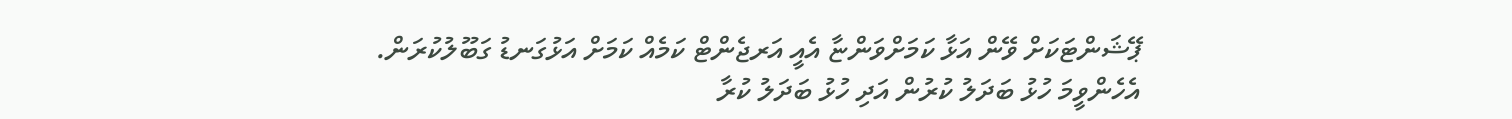ޕޭޝަންޓަކަށް ވޭން އަޅާ ކަމަށްވަންޏާ އެއީ އަރޖެންޓް ކަމެއް ކަމަށް އަޅުގަނޑު ގަބޫލުކުރަން. އެހެންވީމަ ހުޅު ބަދަލު ކުރުން އަދި ހުޅު ބަދަލު ކުރާ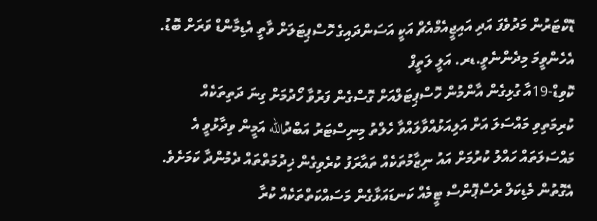ޑޮކްޓަރުން މަދުވެފަ އަދި އައިޖީއެމްއެޗް އަކީ އަސަންދައިގެ ހޮސްޕިޓަލަށް ވާތީ އެޑިމާންޑް ވަރަށް ބޮޑު. އެހެންވީމަ މިދެންނެވީ.ޑރ. އަލީ ލަތީފް
ކޮވިޑް-19އާ ގުޅިގެން އާންމުން ހޮސްޕިޓަލްއަށް ގޮސްގެން ފަރުވާ ހޯދުމަށް ގިނަ ދަތިތަކެއް ކުރިމަތިވި މައްސަލަ އަށް އަލިއަޅުއްވާލައްވާ ހެލްތު މިނިސްޓަރު އަބްދުالله އަމީން ވިދާޅުވީ އެ މައްސަލަތައް ހައްލު ކުރުމަށް އައު ނިޒާމުތަކެއް ތައާރަފު ކުރެވިގެން ޚިދުމަތްތައް ދެމުންދާ ކަމަށެވެ.
އެގޮތުން މެޑިކަލް ރެސްޕޮންސް ޓީމެއް ކަނޑައަޅާގެން މަސައްކަތްތަކެއް ކުރާ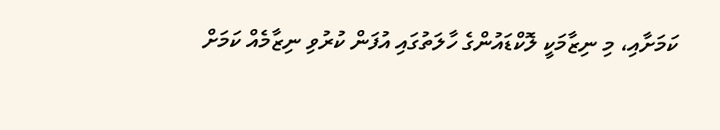ކަމަށާއި، މި ނިޒާމަކީ ލޮކްޑައުންގެ ހާލަތުގައި އުފަން ކުރުވި ނިޒާމެއް ކަމަށް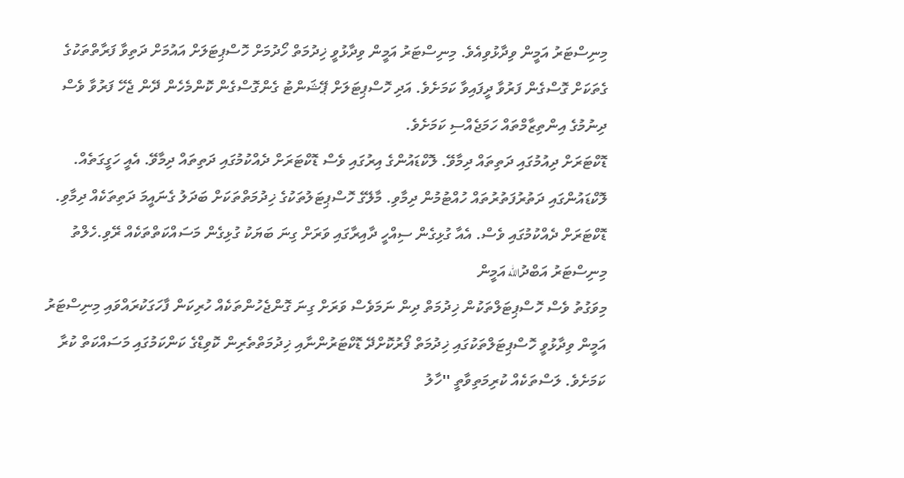މިނިސްޓަރު އަމީން ވިދާޅުވިއެވެ. މިނިސްޓަރު އަމީން ވިދާޅުވީ ޚިދުމަތް ހޯދުމަށް ހޮސްޕިޓަލަށް އައުމަށް ދަތިވާ ފަރާތްތަކުގެ ގެތަކަށް ގޮސްގެން ފަރުވާ ދީފައިވާ ކަމަށެވެ. އަދި ހޮސްޕިޓަލަށް ޕޭޝަންޓު ގެންގޮސްގެން ކޮންމެހެން ދޭން ޖެހޭ ފަރުވާ ވެސް ދިނުމުގެ އިންތިޒާމްތައް ހަމަޖެއްސި ކަމަށެވެ.
ޑޮކްޓަރަށް ދިއުމުގައި ދަތިތައް ދިމާވޭ. ލޮކްޑައުންގެ އިރުގައި ވެސް ޑޮކްޓަރަށް ދެއްކުމުގައި ދަތިތައް ދިމާވޭ. އެއީ ހަގީގަތެއް. ލޮކްޑައުންގައި ދަތުރުފަތުރުތައް ހުއްޓުމުން ދިމާވި. މާލޭގެ ހޮސްޕިޓަލުތަކުގެ ޚިދުމަތްތަކަށް ބަދަލު ގެނައީމަ ދަތިތަކެއް ދިމާވި. ޑޮކްޓަރަށް ދެއްކުމުގައި ވެސް. އެއާ ގުޅިގެން ސިއްހީ ދާއިރާގައި ވަރަށް ގިނަ ބަޔަކު ގުޅިގެން މަސައްކަތްތަކެއް ރޭވި.ހެލްތު މިނިސްޓަރު އަބްދުالله އަމީން
މިވަގުތު ވެސް ހޮސްޕިޓަލްތަކުން ޚިދުމަތް ދިން ނަމަވެސް ވަރަށް ގިނަ ގޮންޖެހުންތަކެއް ހުރިކަން ފާހަގަކުރައްވައި މިނިސްޓަރު އަމީން ވިދާޅުވީ ހޮސްޕިޓަލްތަކުގައި ޚިދުމަތް ފޯރުކޮށްދޭ ޑޮކްޓަރުންނާއި ޚިދުމަތްތެރިން ކޮވިޑްގެ ކަންކަމުގައި މަސައްކަތް ކުރާ ކަމަށެވެ. ލަސްތަކެއް ކުރިމަތިވާތީ ''ހާލު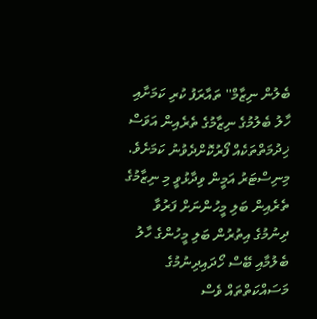ބެލުން ނިޒާމް'' ތައާރަފު ކުރި ކަމަށާއި ހާލު ބެލުމުގެ ނިޒާމުގެ ތެރެއިން އަވަސް ޚިދުމަތްތަކެއް ފޯރުކޮށްދެވުނު ކަމަށެވެ.
މިނިސްޓަރު އަމީން ވިދާޅުވީ މި ނިޒާމުގެ ތެރެއިން ބަލި މީހުންނަށް ފަރުވާ ދިނުމުގެ އިތުރުން ބަލި މީހުންގެ ހާލު ބެލުމާއި ބޭސް ހޯދައިދިނުމުގެ މަސައްކަތްތައް ވެސް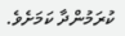ކުރަމުންދާ ކަމަށެވެ.